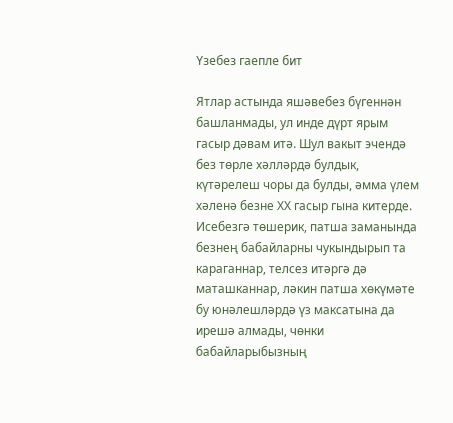Үзебез гаепле бит

Ятлар астында яшәвебез бүгеннән башланмады, ул инде дүрт ярым гасыр дәвам итә. Шул вакыт эчендә без төрле хәлләрдә булдык, күтәрелеш чоры да булды, әмма үлем хәленә безне ХХ гасыр гына китерде. Исебезгә төшерик, патша заманында безнең бабайларны чукындырып та караганнар, телсез итәргә дә маташканнар, ләкин патша хөкүмәте бу юнәлешләрдә үз максатына да ирешә алмады, чөнки бабайларыбызның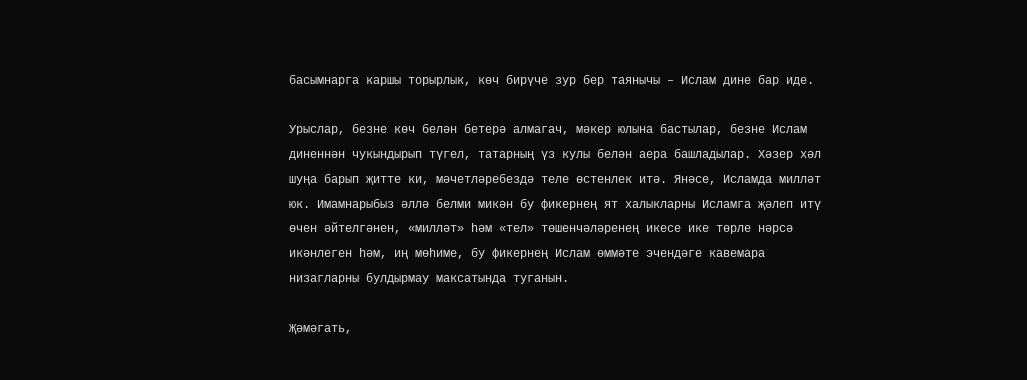басымнарга каршы торырлык, көч бирүче зур бер таянычы – Ислам дине бар иде.

Урыслар, безне көч белән бетерә алмагач, мәкер юлына бастылар, безне Ислам диненнән чукындырып түгел, татарның үз кулы белән аера башладылар. Хәзер хәл шуңа барып җитте ки, мәчетләребездә теле өстенлек итә. Янәсе, Исламда милләт юк. Имамнарыбыз әллә белми микән бу фикернең ят халыкларны Исламга җәлеп итү өчен әйтелгәнен, «милләт» һәм «тел» төшенчәләренең икесе ике төрле нәрсә икәнлеген һәм, иң мөһиме, бу фикернең Ислам өммәте эчендәге кавемара низагларны булдырмау максатында туганын.

Җәмәгать,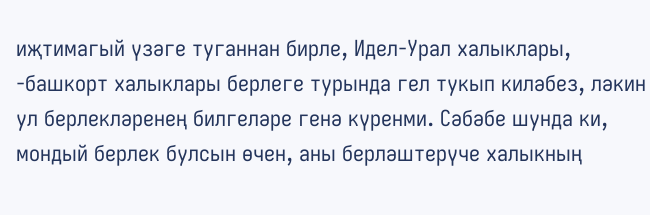иҗтимагый үзәге туганнан бирле, Идел-Урал халыклары, -башкорт халыклары берлеге турында гел тукып киләбез, ләкин ул берлекләренең билгеләре генә күренми. Сәбәбе шунда ки, мондый берлек булсын өчен, аны берләштерүче халыкның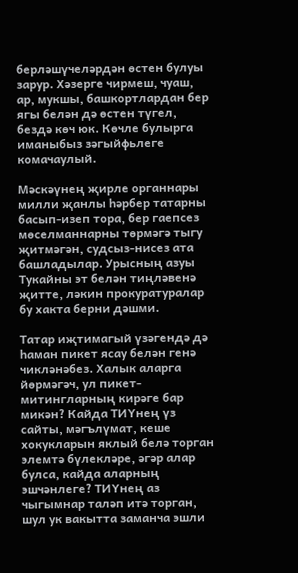берләшүчеләрдән өстен булуы зарур. Хәзерге чирмеш, чуаш, ар, мукшы, башкортлардан бер ягы белән дә өстен түгел, бездә көч юк. Көчле булырга иманыбыз зәгыйфьлеге комачаулый.

Мәскәүнең җирле органнары милли җанлы һәрбер татарны басып-изеп тора, бер гаепсез мөселманнарны төрмәгә тыгу җитмәгән, судсыз-нисез ата башладылар. Урысның азуы Тукайны эт белән тиңләвенә җитте, ләкин прокуратуралар бу хакта берни дәшми.

Татар иҗтимагый үзәгендә дә һаман пикет ясау белән генә чикләнәбез. Халык аларга йөрмәгәч, ул пикет-митингларның кирәге бар микән? Кайда ТИҮнең үз сайты, мәгълүмат, кеше хокукларын яклый белә торган элемтә бүлекләре, әгәр алар булса, кайда аларның эшчәнлеге? ТИҮнең аз чыгымнар таләп итә торган, шул ук вакытта заманча эшли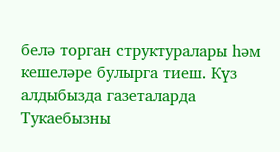белә торган структуралары һәм кешеләре булырга тиеш. Күз алдыбызда газеталарда Тукаебызны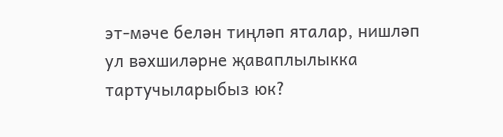эт-мәче белән тиңләп яталар, нишләп ул вәхшиләрне җаваплылыкка тартучыларыбыз юк?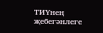ТИҮнең җебегәнлеге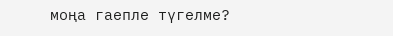моңа гаепле түгелме?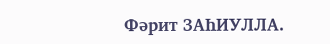Фәрит ЗАҺИУЛЛА.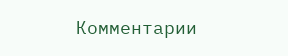Комментарии